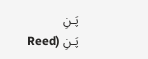پَـنِ
پَـنِ (Reed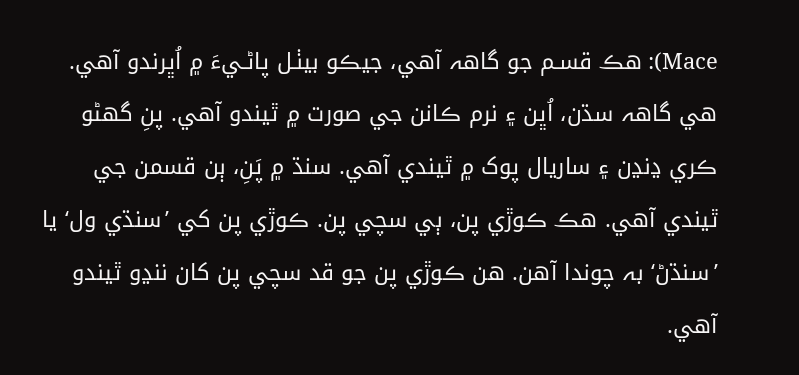Mace): هڪ قسـم جو گاھہ آهي، جيڪو بيٺـل پاڻـيءَ ۾ اُڀرندو آهي. هي گاھہ سڌن، اُڀن ۽ نرم ڪانن جي صورت ۾ ٿيندو آهي. پنِ گهڻو ڪري ڍنڍن ۽ ساريال پوک ۾ ٿيندي آهي. سنڌ ۾ پَنِ، ٻن قسمن جي ٿيندي آهي. هڪ ڪوڙي پن، ٻي سچي پن. ڪوڙي پن کي ’سنڌي ول‘ يا ’سنڌڻ‘ بہ چوندا آهن. هن ڪوڙي پن جو قد سچي پن کان ننڍو ٿيندو آهي.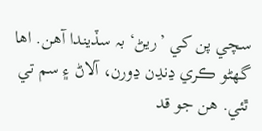سچي پن کي ’ريڻ‘ بہ سڏيندا آهن. اها گهڻو ڪري ڍنڍن ڍورن، آلاڻ ۽ سم تي ٿئي. هن جو قد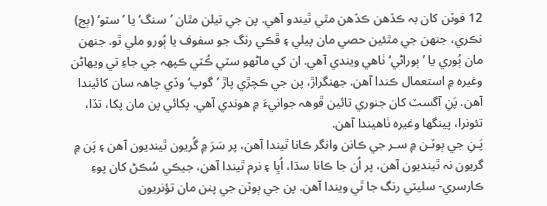12 فوٽن کان بہ ڪڏهن ڪڏهن مٿي ٿيندو آهي. پن جي تيلن مٿان ’سنگ‘ يا ’سٽو‘ (ٻج) نڪري، جنهن جي مٿئين حصي مان پيلي ۽ ڦڪي رنگ جو سفوف يا ٻُورو ملي ٿو. جنهن مان ٻُوري يا ’ٻوراڻي‘ ٺاهي ويندي آهي. ان کي ماڻهو سٽي ڪُٽي ڪپھہ جي جاءِ تي ويهاڻن وغيرہ ۾ استعمال ڪندا آهن. جهنگراڙ، پن جي ڪچڙي پاڙ ’گوپ‘ وڏي چاھہ سان کائيندا آهن. پَنِ آگسٽ کان جنوري تائين ڦوھہ جوانيءَ ۾ هوندي آهي. پکائي پن مان پکا، تڏا، تئونرا، پينگها وغيرہ ٺاهيندا آهن.
پَـنِ جي ٻوٽـن ۾ سـر جي ڪانن وانگر ڪانا ٿيندا آهن، پر سَرَ ۾ گُريون ٿينديون آهن ۽ پَن ۾ گريون نہ ٿينديون آهن، پر اُن جا ڪانا سڌا، اُڀا ۽ نرم ٿيندا آهن، جيڪي سُڪڻ کان پوءِ ڪارسري- سليٽي رنگ جا ٿي ويندا آهن. پن جي ٻوٽن جي پنن مان تؤنريون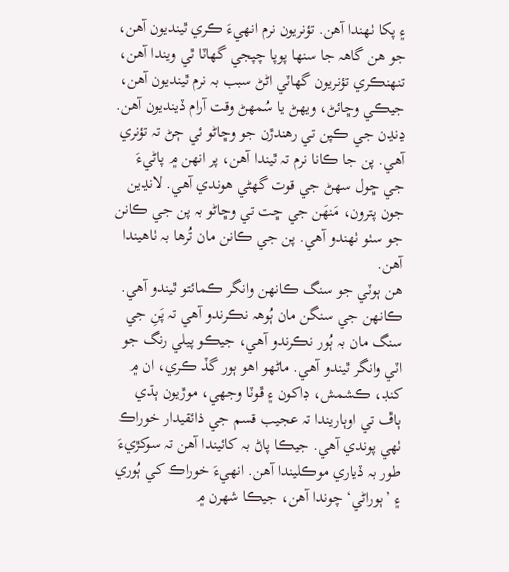۽ پکا ٺهندا آهن. تؤنريون نرم انهيءَ ڪري ٿينديون آهن، جو هن گاھہ جا سنها پوپا چپجي گهاٽا ٿي ويندا آهن، تنهنڪري تؤنريون گهاٽي اڻڻ سبب بہ نرم ٿينديون آهن، جيڪي وڇائڻ، ويهڻ يا سُمهڻ وقت آرام ڏينديون آهن. ڍنڍن جي ڪپن تي رهندڙن جو وڇاڻو ئي ڄڻ تہ تؤنري آهي. پن جا ڪانا نرم تہ ٿيندا آهن، پر انهن ۾ پاڻيءَ جي ڇول سھڻ جي قوت گهڻي هوندي آهي. لانڍين جون پترون، مَنهَن جي ڇت تي وڇاڻو بہ پن جي ڪانن جو سٺو ٺهندو آهي. پن جي ڪانن مان تُرها بہ ٺاهيندا آهن.
هن ٻوٽي جو سنگ ڪانهن وانگر ڪمائتو ٿيندو آهي. ڪانهن جي سنگن مان ٻُوھہ نڪرندو آهي تہ پَنِ جي سنگ مان بہ ٻُور نڪرندو آهي، جيڪو پيلي رنگ جو اٽي وانگر ٿيندو آهي. ماڻهو اهو ٻور گڏ ڪري، ان ۾ کنڊ، ڪشمش، ڊاکون ۽ ڦوٽا وجهي، موڙيون ٻڌي ٻاڦ تي اوٻاريندا تہ عجيب قسم جي ذائقيدار خوراڪ ٺھي پوندي آهي. جيڪا پاڻ بہ کائيندا آهن تہ سوکڙيءَ طور بہ ڏياري موڪليندا آهن. انهيءَ خوراڪ کي ٻُوري ۽ ’ٻوراڻي‘ چوندا آهن، جيڪا شهرن ۾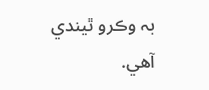بہ وڪرو ٿيندي آهي.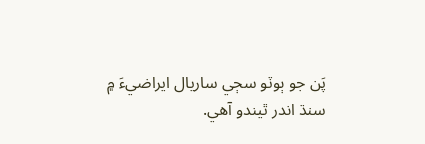پَن جو ٻوٽو سڄي ساريال ايراضيءَ ۾ سنڌ اندر ٿيندو آهي.